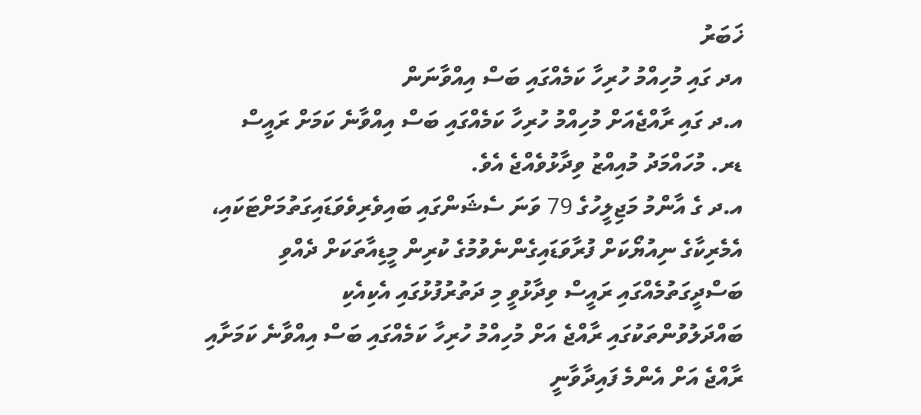ޚަބަރު
އދ ގައި މުހިއްމު ހުރިހާ ކަމެއްގައި ބަސް އިއްވާނަން
އ.ދ ގައި ރާއްޖެއަށް މުހިއްމު ހުރިހާ ކަމެއްގައި ބަސް އިއްވާނެ ކަމަށް ރައީސް ޑރ. މުހައްމަދު މުއިއްޒު ވިދާޅުވެއްޖެ އެވެ.
އ.ދ ގެ އާންމު މަޖިލީހުގެ 79 ވަނަ ސެޝަންގައި ބައިވެރިވެވަޑައިގަތުމަށްޓަކައި، އެމެރިކާގެ ނިއުޔޯކަށް ފުރާވަޑައިގެންނެވުމުގެ ކުރިން މީޑިއާތަކަށް ދެއްވި ބަސްދީގަތުމެއްގައި ރައީސް ވިދާޅުވީ މި ދަތުރުފުޅުގައި އެކިއެކި ބައްދަލުވުންތަކުގައި ރާއްޖެ އަށް މުހިއްމު ހުރިހާ ކަމެއްގައި ބަސް އިއްވާނެ ކަމަށާއި ރާއްޖެ އަށް އެންމެ ފައިދާވާނީ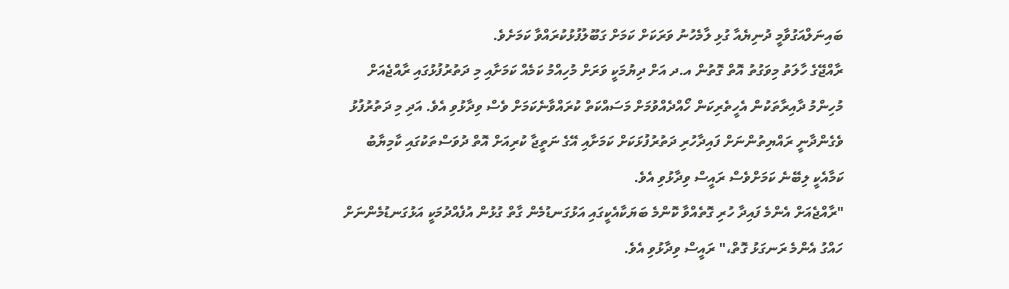ބައިނަލްއަގުވާމީ ދުނިޔެއާ ގުޅި ލާމެހުނު ވަރަކަށް ކަމަށް ގަބޫލުފުޅުކުރައްވާ ކަމަށެވެ.
ރާއްޖޭގެ ހާލަތު މިވަގުތު އޮތް ގޮތުން އ.ދ އަށް ދިޔުމަކީ ވަރަށް މުހިއްމު ކަމެއް ކަމަށާއި މި ދަތުރުފުޅުގައި ރާއްޖެއަށް މުހިންމު ދާއިރާތަކުން އެހީތެރިކަން ހޯއްދެއްވުމަށް މަސައްކަތް ކުރައްވާނެކަމަށް ވެސް ވިދާޅުވި އެވެ. އަދި މި ދަތުރުފުޅު ވެގެންދާނީ ރައްޔިތުންނަށް ފައިދާހުރި ދަތުރުފުޅަކަށް ކަމަށާއި އޭގެ ނަތީޖާ ކުރިއަށް އޮތް ދުވަސްތަކުގައި ކާމިޔާބު ކަމާއެކީ ލިބޭނެ ކަމަށްވެސް ރައީސް ވިދާޅުވި އެވެ.
"ރާއްޖެއަށް އެންމެ ފައިދާ ހުރި ގޮތެއްވާ ކޮންމެ ބަޔަކާއެކީގައި އަޅުގަނޑުމެން ގާތް ގުޅުން އުފެއްދުމަކީ އަޅުގަނޑުމެންނަށް ހައްގު އެންމެ ރަނގަޅު ގޮތް،" ރައީސް ވިދާޅުވި އެވެ.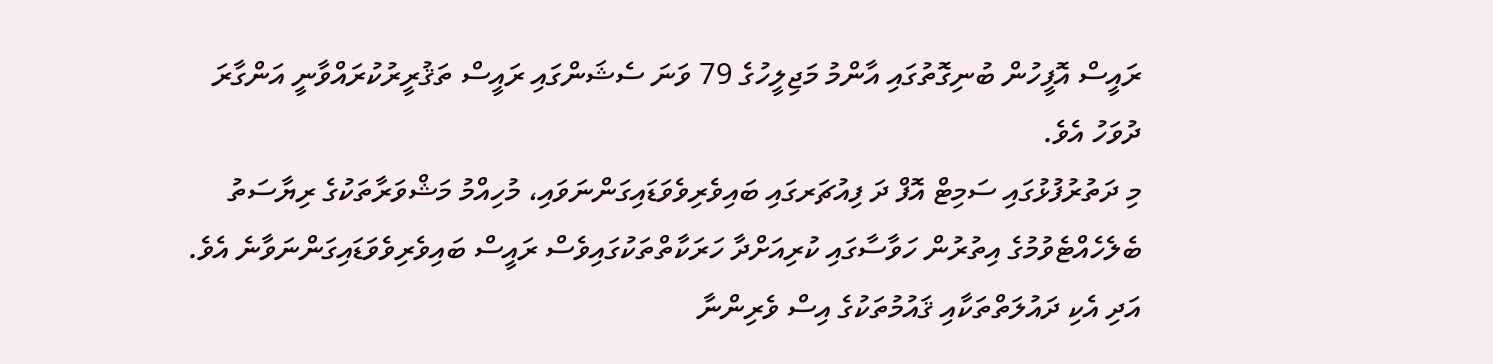ރައީސް އޮފީހުން ބުނިގޮތުގައި އާންމު މަޖިލީހުގެ 79 ވަނަ ސެޝަންގައި ރައީސް ތަޤުރީރުކުރައްވާނީ އަންގާރަ ދުވަހު އެވެ.
މި ދަތުރުފުޅުގައި ސަމިޓް އޮފް ދަ ފިއުޗަރގައި ބައިވެރިވެވަޑައިގަންނަވައި، މުހިއްމު މަޝްވަރާތަކުގެ ރިޔާސަތު ބެލެހެއްޓެވުމުގެ އިތުރުން ހަވާސާގައި ކުރިއަށްދާ ހަރަކާތްތަކުގައިވެސް ރައީސް ބައިވެރިވެވަޑައިގަންނަވާނެ އެވެ. އަދި އެކި ދައުލަތްތަކާއި ޤައުމުތަކުގެ އިސް ވެރިންނާ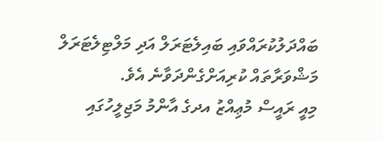ބައްދަލުކުރައްވައި ބައިލެޓަރަލް އަދި މަލްޓިލެޓަރަލް މަޝްވަރާތައް ކުރިއަށްގެންދަވާނެ އެވެ.
މިއީ ރައީސް މުޢިއްޒު އދގެ އާންމު މަޖިލީހުގައި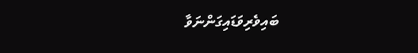ބައިވެރިވަޑައިގަންނަވާ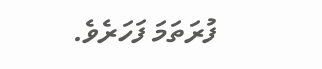ފުރަތަމަ ފަހަރެވެ.